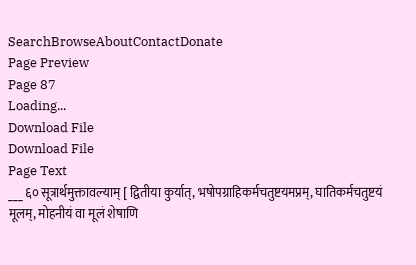SearchBrowseAboutContactDonate
Page Preview
Page 87
Loading...
Download File
Download File
Page Text
___ ६० सूत्रार्थमुक्तावल्याम् [ द्वितीया कुर्यात्, भषोपग्राहिकर्मचतुष्टयमप्रम्, घातिकर्मचतुष्टयं मूलम्, मोहनीयं वा मूलं शेषाणि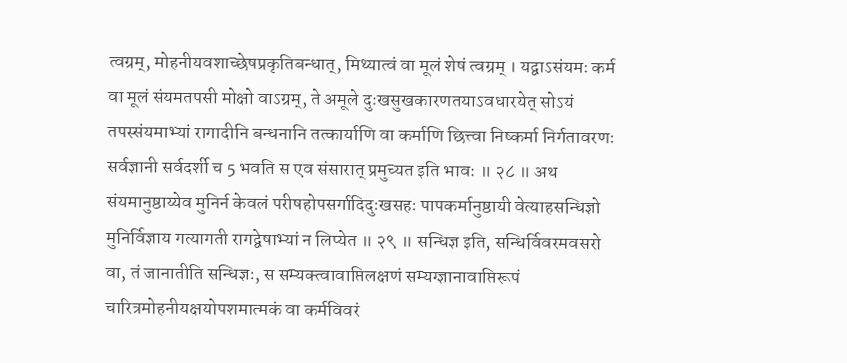त्वग्रम्, मोहनीयवशाच्छेषप्रकृतिबन्धात्, मिथ्यात्वं वा मूलं शेषं त्वग्रम् । यद्वाऽसंयमः कर्म वा मूलं संयमतपसी मोक्षो वाऽग्रम्, ते अमूले दुःखसुखकारणतयाऽवधारयेत् सोऽयं तपस्संयमाभ्यां रागादीनि बन्धनानि तत्कार्याणि वा कर्माणि छित्त्वा निष्कर्मा निर्गतावरणः सर्वज्ञानी सर्वदर्शी च 5 भवति स एव संसारात् प्रमुच्यत इति भावः ॥ २८ ॥ अथ संयमानुष्ठाय्येव मुनिर्न केवलं परीषहोपसर्गादिदुःखसहः पापकर्मानुष्ठायी वेत्याहसन्धिज्ञो मुनिर्विज्ञाय गत्यागती रागद्वेषाभ्यां न लिप्येत ॥ २९ ॥ सन्धिज्ञ इति, सन्धिर्विवरमवसरो वा, तं जानातीति सन्धिज्ञः, स सम्यक्त्वावाप्तिलक्षणं सम्यग्ज्ञानावाप्तिरूपं चारित्रमोहनीयक्षयोपशमात्मकं वा कर्मविवरं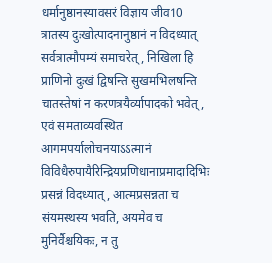धर्मानुष्ठानस्यावसरं विज्ञाय जीव10 त्रातस्य दुःखोत्पादनानुष्ठानं न विदध्यात् सर्वत्रात्मौपम्यं समाचरेत्, निखिला हि प्राणिनो दुःखं द्विषन्ति सुखमभिलषन्ति चातस्तेषां न करणत्रयैर्व्यापादको भवेत्, एवं समताव्यवस्थित आगमपर्यालोचनयाऽऽत्मानं विविधैरुपायैरिन्द्रियप्रणिधानाप्रमादादिभिः प्रसन्नं विदध्यात्, आत्मप्रसन्नता च संयमस्थस्य भवति, अयमेव च मुनिर्वैश्चयिकः, न तु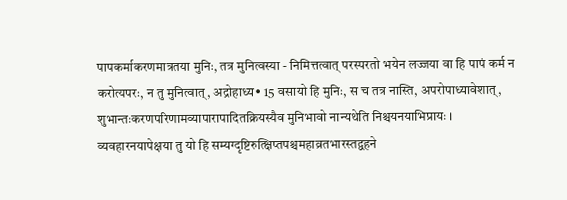पापकर्माकरणमात्रतया मुनिः, तत्र मुनित्वस्या - निमित्तत्वात् परस्परतो भयेन लज्जया वा हि पापं कर्म न करोत्यपरः, न तु मुनित्वात्, अद्रोहाध्य• 15 वसायो हि मुनिः, स च तत्र नास्ति, अपरोपाध्यावेशात्, शुभान्तःकरणपरिणामव्यापारापादितक्रियस्यैव मुनिभावो नान्यथेति निश्चयनयाभिप्रायः । व्यवहारनयापेक्षया तु यो हि सम्यग्दृष्टिरुत्क्षिप्तपश्चमहाव्रतभारस्तद्वहने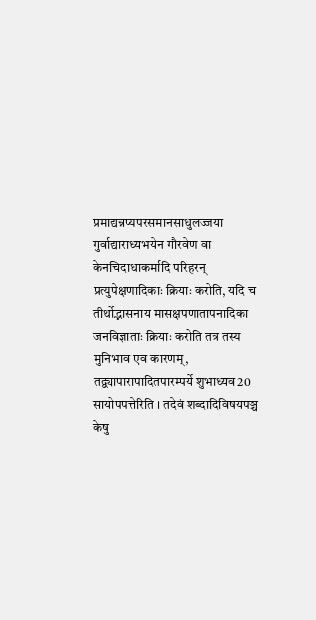प्रमाद्यन्नप्यपरसमानसाधुलज्जया गुर्वाद्याराध्यभयेन गौरवेण वा केनचिदाधाकर्मादि परिहरन् प्रत्युपेक्षणादिकाः क्रियाः करोति, यदि च तीर्थोद्भासनाय मासक्षपणातापनादिका जनविज्ञाताः क्रियाः करोति तत्र तस्य मुनिभाव एव कारणम्, तद्व्यापारापादितपारम्पर्ये शुभाध्यव20 सायोपपत्तेरिति । तदेवं शब्दादिविषयपञ्च केषु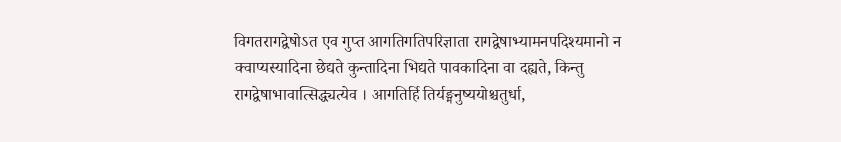विगतरागद्वेषोऽत एव गुप्त आगतिगतिपरिज्ञाता रागद्वेषाभ्यामनपदिश्यमानो न क्वाप्यस्यादिना छेद्यते कुन्तादिना भिद्यते पावकादिना वा दह्यते, किन्तु रागद्वेषाभावात्सिद्ध्यत्येव । आगतिर्हि तिर्यङ्मनुष्ययोश्चतुर्धा,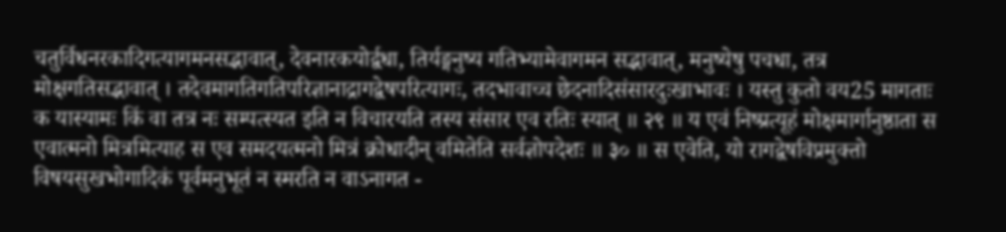चतुर्विधनरकादिगत्यागमनसद्भावात्, देवनारकयोर्द्वधा, तिर्यङ्मनुष्य गतिभ्यामेवागमन सद्भावात्, मनुष्येषु पचधा, तत्र मोक्षगतिसद्भावात् । तदेवमागतिगतिपरिज्ञानाद्रागद्वेषपरित्यागः, तदभावाच्च छेदनादिसंसारदुःखाभावः । यस्तु कुतो वय25 मागताः क यास्यामः किं वा तत्र नः सम्पत्स्यत इति न विचारयति तस्य संसार एव रतिः स्यात् ॥ २९ ॥ य एवं निष्प्रत्यूहं मोक्षमार्गानुष्ठाता स एवात्मनो मित्रमित्याह स एव समदयत्मनो मित्रं क्रोधादीन् वमितेति सर्वज्ञोपदेशः ॥ ३० ॥ स एवेति, यो रागद्वेषविप्रमुक्तो विषयसुखभोगादिकं पूर्वमनुभूतं न स्मरति न वाऽनागत -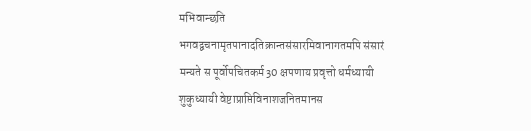मभिवान्छति भगवद्वचनामृतपानादतिक्रान्तसंसारमिवानागतमपि संसारं मन्यते स पूर्वोपचितकर्म30 क्षपणाय प्रवृत्तो धर्मध्यायी शुकुध्यायी वेष्टाप्राप्तिविनाशजनितमानस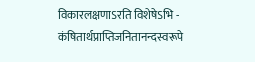विकारलक्षणाऽरति विशेषेऽभि - कंषितार्थप्राप्तिजनितानन्दस्वरूपे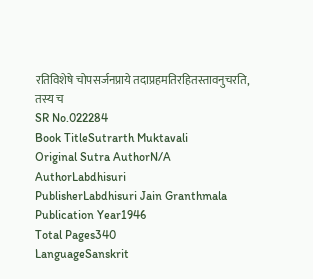रतिविशेषे चोपसर्जनप्राये तदाप्रहमतिरहितस्तावनुचरति, तस्य च
SR No.022284
Book TitleSutrarth Muktavali
Original Sutra AuthorN/A
AuthorLabdhisuri
PublisherLabdhisuri Jain Granthmala
Publication Year1946
Total Pages340
LanguageSanskrit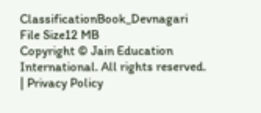ClassificationBook_Devnagari
File Size12 MB
Copyright © Jain Education International. All rights reserved. | Privacy Policy